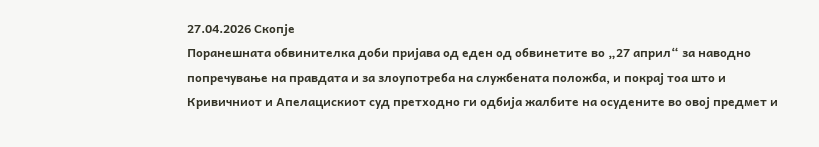27.04.2026 Скопје
Поранешната обвинителка доби пријава од еден од обвинетите во „27 април“ за наводно попречување на правдата и за злоупотреба на службената положба, и покрај тоа што и Кривичниот и Апелацискиот суд претходно ги одбија жалбите на осудените во овој предмет и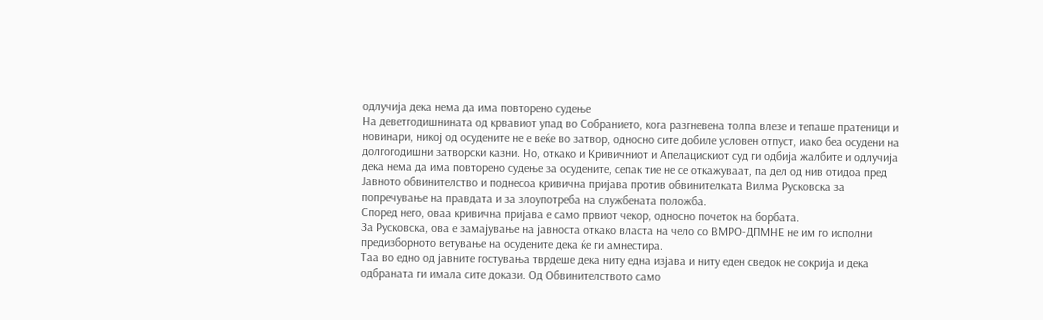одлучија дека нема да има повторено судење
На деветгодишнината од крвавиот упад во Собранието, кога разгневена толпа влезе и тепаше пратеници и новинари, никој од осудените не е веќе во затвор, односно сите добиле условен отпуст, иако беа осудени на долгогодишни затворски казни. Но, откако и Кривичниот и Апелацискиот суд ги одбија жалбите и одлучија дека нема да има повторено судење за осудените, сепак тие не се откажуваат, па дел од нив отидоа пред Јавното обвинителство и поднесоа кривична пријава против обвинителката Вилма Русковска за попречување на правдата и за злоупотреба на службената положба.
Според него, оваа кривична пријава е само првиот чекор, односно почеток на борбата.
За Русковска, ова е замајување на јавноста откако власта на чело со ВМРО-ДПМНЕ не им го исполни предизборното ветување на осудените дека ќе ги амнестира.
Таа во едно од јавните гостувања тврдеше дека ниту една изјава и ниту еден сведок не сокрија и дека одбраната ги имала сите докази. Од Обвинителството само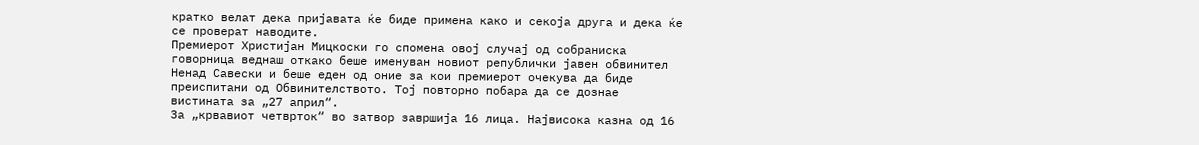кратко велат дека пријавата ќе биде примена како и секоја друга и дека ќе се проверат наводите.
Премиерот Христијан Мицкоски го спомена овој случај од собраниска говорница веднаш откако беше именуван новиот републички јавен обвинител Ненад Савески и беше еден од оние за кои премиерот очекува да биде преиспитани од Обвинителството. Тој повторно побара да се дознае вистината за „27 април“.
За „крвавиот четврток“ во затвор завршија 16 лица. Највисока казна од 16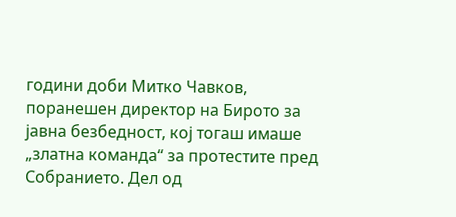години доби Митко Чавков, поранешен директор на Бирото за јавна безбедност, кој тогаш имаше „златна команда“ за протестите пред Собранието. Дел од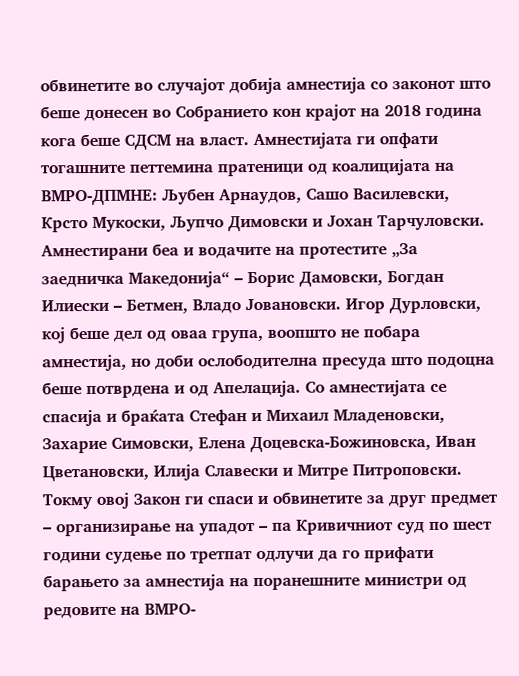обвинетите во случајот добија амнестија со законот што беше донесен во Собранието кон крајот на 2018 година кога беше СДСМ на власт. Амнестијата ги опфати тогашните петтемина пратеници од коалицијата на ВМРО-ДПМНЕ: Љубен Арнаудов, Сашо Василевски, Крсто Мукоски, Љупчо Димовски и Јохан Тарчуловски. Амнестирани беа и водачите на протестите „За заедничка Македонија“ – Борис Дамовски, Богдан Илиески – Бетмен, Владо Јовановски. Игор Дурловски, кој беше дел од оваа група, воопшто не побара амнестија, но доби ослободителна пресуда што подоцна беше потврдена и од Апелација. Со амнестијата се спасија и браќата Стефан и Михаил Младеновски, Захарие Симовски, Елена Доцевска-Божиновска, Иван Цветановски, Илија Славески и Митре Питроповски.
Токму овој Закон ги спаси и обвинетите за друг предмет – организирање на упадот – па Кривичниот суд по шест години судење по третпат одлучи да го прифати барањето за амнестија на поранешните министри од редовите на ВМРО-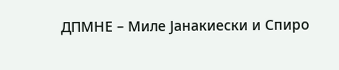ДПМНЕ – Миле Јанакиески и Спиро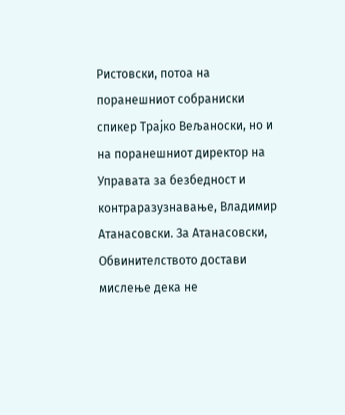Ристовски, потоа на поранешниот собраниски спикер Трајко Вељаноски, но и на поранешниот директор на Управата за безбедност и контраразузнавање, Владимир Атанасовски. За Атанасовски, Обвинителството достави мислење дека не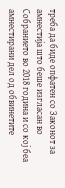треба да биде опфатен со Законот за амнестија што беше изгласан во Собранието во 2018 година и со кој беа амнестирани дел од обвинетите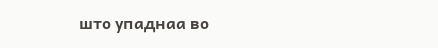што упаднаа во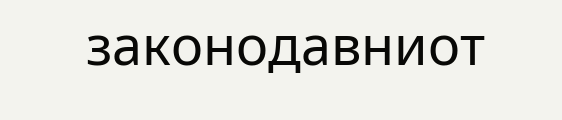законодавниот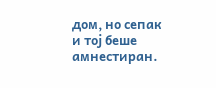дом, но сепак и тој беше амнестиран.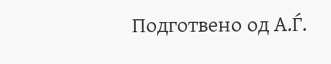Подготвено од А.Ѓ.